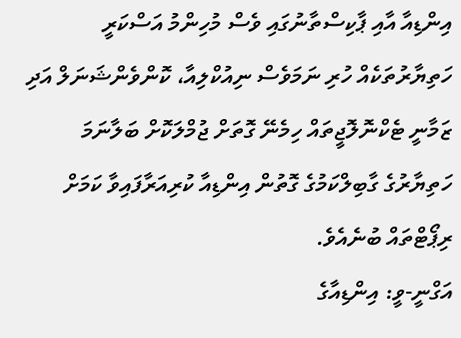އިންޑިއާ އާއި ޕާކިސްތާނުގައި ވެސް މުހިންމު އަސްކަރީ ހަތިޔާރުތަކެއް ހުރި ނަމަވެސް ނިއުކްލިއާ، ކޮންވެންޝަނަލް އަދި ޒަމާނީ ޓެކްނޮލޮޖީތައް ހިމެނޭ ގޮތަށް ޖުމްލަކޮށް ބަލާނަމަ ހަތިޔާރުގެ ގާބިލްކަމުގެ ގޮތުން އިންޑިއާ ކުރިއަރާފައިވާ ކަމަށް ރިޕޯޓްތައް ބުނެއެވެ.
އަގްނީ-ވީ: އިންޑިއާގެ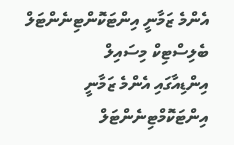އެންމެ ޒަމާނީ އިންޓަކޮންޓިނެންޓަލް ބެލިސްޓިކް މިސައިލް
އިންޑިއާގައި އެންމެ ޒަމާނީ އިންޓަކޮމްޓިނެންޓަލް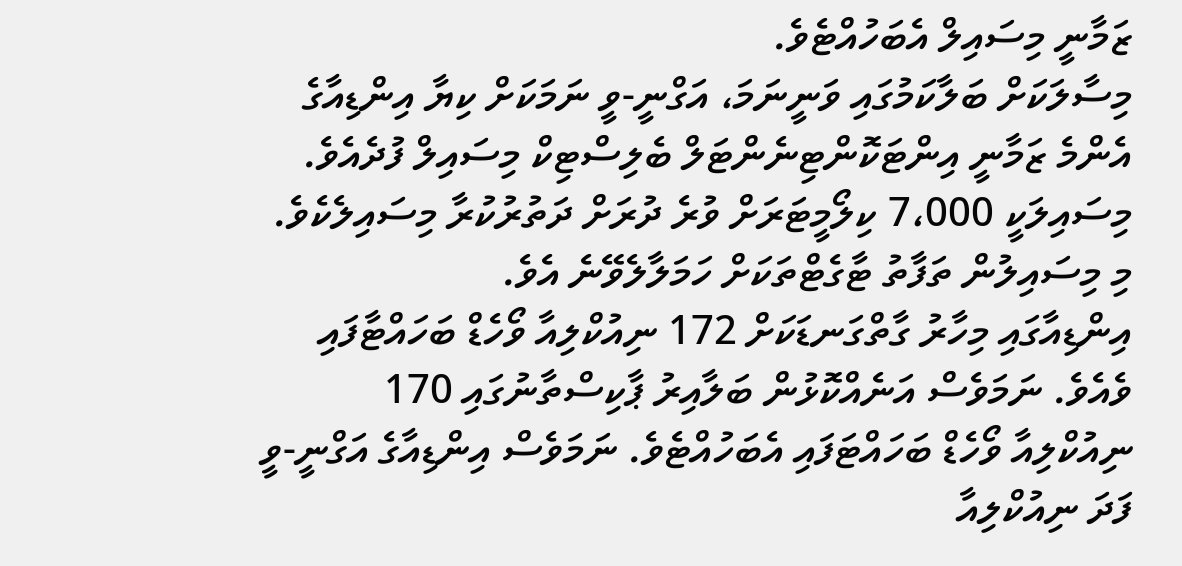ޒަމާނީ މިސައިލް އެބަހުއްޓެވެ.
މިސާލަކަށް ބަލާކަމުގައި ވަނީނަމަ، އަގްނީ-ވީ ނަމަކަށް ކިޔާ އިންޑިއާގެ އެންމެ ޒަމާނީ އިންޓަކޮންޓިނެންޓަލް ބެލިސްޓިކް މިސައިލް ފުދެއެވެ. މިސައިލަކީ 7،000 ކިލޯމީޓަރަށް ވުރެ ދުރަށް ދަތުރުކުރާ މިސައިލެކެވެ. މި މިސައިލުން ތަފާތު ޓާގެޓްތަކަށް ހަމަލާލެވޭނެ އެވެ.
އިންޑިއާގައި މިހާރު ގާތްގަނޑަކަށް 172 ނިއުކްލިއާ ވޯހެޑް ބަހައްޓާފައި ވެއެވެ. ނަމަވެސް އަނެއްކޮޅުން ބަލާއިރު ޕާކިސްތާނުގައި 170 ނިއުކްލިއާ ވޯހެޑް ބަހައްޓަފައި އެބަހުއްޓެވެ. ނަމަވެސް އިންޑިއާގެ އަގްނީ-ވީ ފަދަ ނިއުކްލިއާ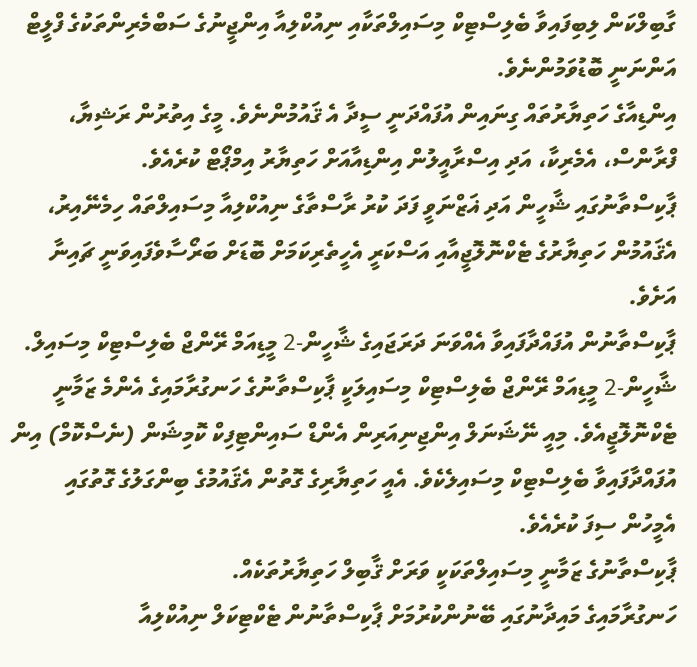ގާބިލްކަން ލިބިފައިވާ ބެލިސްޓިކް މިސައިލްތަކާއި ނިއުކްލިއާ އިންޖީނުގެ ސަބްމެރިންތަކުގެ ފްލީޓް އަންނަނީ ބޮޑުވަމުންނެވެ.
އިންޑިއާގެ ހަތިޔާރުތައް ގިނައިން އުފައްދަނީ ސީދާ އެ ޤައުމުންނެވެ. މީގެ އިތުރުން ރަޝިޔާ، ފްރާންސް، އެމެރިކާ، އަދި އިސްރާއީލުން އިންޑިއާއަށް ހަތިޔާރު އިމްޕޯޓް ކުރެއެވެ.
ޕާކިސްތާނުގައި ޝާހީން އަދި ޣަޒްނަވީ ފަދަ ކުރު ރާސްތާގެ ނިއުކްލިއާ މިސައިލްތައް ހިމެނޭއިރު، އެޤައުމުން ހަތިޔާރުގެ ޓެކްނޮލޮޖީއާއި އަސްކަރީ އެހީތެރިކަމަށް ބޮޑަށް ބަރޯސާވެފައިވަނީ ޗައިނާ އަށެވެ.
ޕާކިސްތާނުން އުފައްދާފައިވާ އެއްވަނަ ދަރަޖައިގެ ޝާހީން-2 މީޑިއަމް ރޭންޖް ބެލިސްޓިކް މިސައިލް.
ޝާހީން-2 މީޑިއަމް ރޭންޖް ބެލިސްޓިކް މިސައިލަކީ ޕާކިސްތާނުގެ ހަނގުރާމައިގެ އެންމެ ޒަމާނީ ޓެކްނޮލޮޖީއެވެ. މިއީ ނޭޝަނަލް އިންޖިނިއަރިން އެންޑް ސައިންޓިފިކް ކޮމިޝަން (ނެސްކޮމް) އިން އުފައްދާފައިވާ ބެލިސްޓިކް މިސައިލެކެވެ. އެއީ ހަތިޔާރިގެ ގޮތުން އެޤައުމުގެ ބިންގަލުގެ ގޮތުގައި އެމީހުން ސިފަ ކުރެއެވެ.
ޕާކިސްތާނުގެ ޒަމާނީ މިސައިލްތަކަކީ ވަރަށް ޤާބިލް ހަތިޔާރުތަކެއް.
ހަނގުރާމައިގެ މައިދާނުގައި ބޭނުންކުރުމަށް ޕާކިސްތާނުން ޓެކްޓިކަލް ނިއުކްލިއާ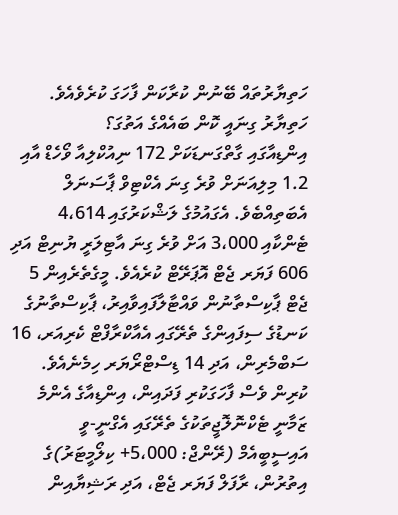ހަތިޔާރުތައް ބޭނުން ކުރާކަން ފާހަގަ ކުރެވެއެވެ.
ހަތިޔާރު ގިނައީ ކޮން ބައެއްގެ އަތުގަ؟
އިންޑިއާގައި ގާތްގަނޑަކަށް 172 ނިއުކްލިއާ ވޯހެޑް އާއި 1.2 މިލިއަނަށް ވުރެ ގިނަ އެކްޓިވް ޕާސަނަލް އެބަތިއްބެވެ. އެގައުމުގެ ލަޝްކަރުގައި 4،614 ޓެންކާއި 3،000 އަށް ވުރެ ގިނަ އާޓިލަރީ ޔުނިޓް އަދި 606 ފަޔަރ ޖެޓް އޮޕަރޭޓް ކުރެއެވެ. މީގެތެރެއިން 5 ޖެޓް ޕާކިސްތާނުން ވައްޓާލާފައިވާއިރު، ޕާކިސްތާނުގެ ކަނޑުގެ ސިފައިންގެ ތެރޭގައި އެއާކްރާފްޓް ކެރިއަރ، 16 ސަބްމެރިން، އަދި 14 ޑިސްޓްރޯޔަރ ހިމެނެއެވެ.
ކުރިން ވެސް ފާހަގަކުރި ފަދައިން، އިންޑިއާގެ އެންމެ ޒަމާނީ ޓެކްނޮލޮޖީތަކުގެ ތެރޭގައި އެގްނީ-ވީ އައިސީބީއެމް (ރޭންޖް: 5،000+ ކިލޯމީޓަރު)ގެ އިތުރުން، ރާފަލް ފަޔަރ ޖެޓް، އަދި ރަޝިޔާއިން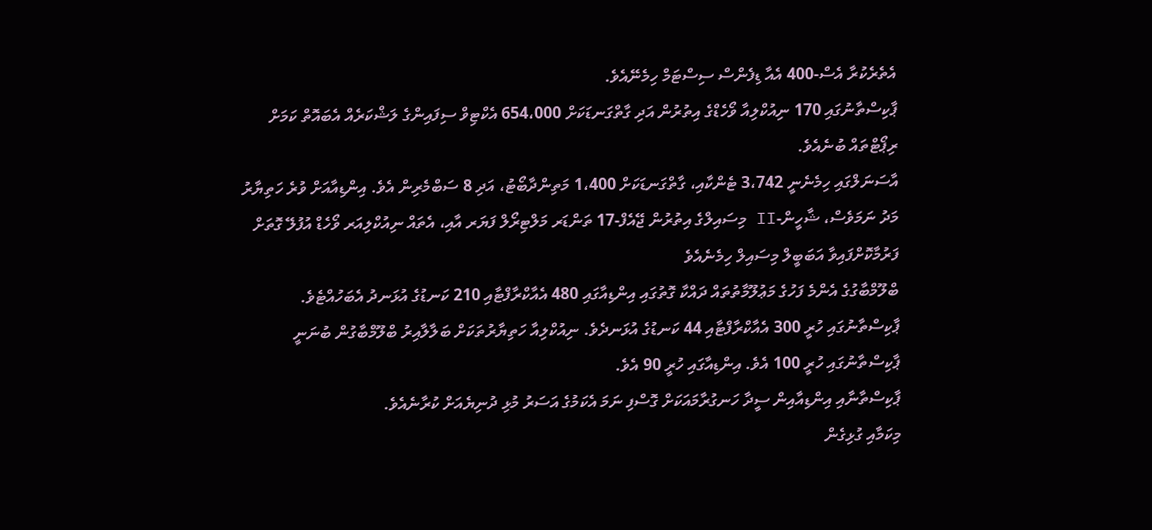އެތެރެކުރާ އެސް-400 އެއާ ޑިފެންސް ސިސްޓަމް ހިމެނޭއެވެ.
ޕާކިސްތާނުގައި 170 ނިއުކްލިއާ ވޯހެޑްގެ އިތުރުން އަދި ގާތްގަނޑަކަށް 654،000 އެކްޓިވް ސިފައިންގެ ލަޝްކަރެއް އެބައޮތް ކަމަށް ރިޕޯޓްތައް ބުނެއެވެ.
އާސަނަލްގައި ހިމެނެނީ 3،742 ޓެންކާއި، ގާތްގަނޑަކަށް 1،400 މަތިންދާބޯޓު، އަދި 8 ސަބްމެރިން އެވެ. އިންޑިއާއަށް ވުރެ ހަތިޔާރު މަދު ނަމަވެސް، ޝާހީން-II މިސައިލްގެ އިތުރުން ޖޭއެފް-17 ތަންޑަރ މަލްޓިރޯލް ފަޔަރ އާއި، އެތައް ނިއުކްލިއަރ ވޯހެޑް އުފުލޭ ގޮތަށް ފަރުމާކޮށްފައިވާ އަބަބީލް މިސައިލް ހިމެނެއެވެ
ބްލޫމްބާގުގެ އެންމެ ފަހުގެ މަޢުލޫމާތުތައް ދައްކާ ގޮތުގައި އިންޑިއާގައި 480 އެއާކްރާފްޓާއި 210 ކަނޑުގެ އުޅަނދު އެބަހުއްޓެވެ. ޕާކިސްތާނުގައި ހުރީ 300 އެއާކްރާފްޓާއި 44 ކަނޑުގެ އުޅަނދެވެ. ނިއުކްލިއާ ހަތިޔާރުތަކަށް ބަލާލާއިރު ބްލޫމްބާގުން ބުނަނީ ޕާކިސްތާނުގައި ހުރީ 100 އެވެ. އިންޑިއާގައި ހުރީ 90 އެވެ.
ޕާކިސްތާނާއި އިންޑިއާއިން ސީދާ ހަނގުރާމައަކަށް ގޮސްފި ނަމަ އެކަމުގެ އަސަރު މުޅި ދުނިޔެއަށް ކުރާނެއެވެ.
މިކަމާއި ގުޅިގެން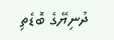ދުނިޔޭގެ ބޮޑެތި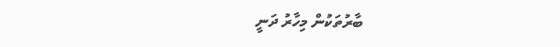ބާރުތަކުން މިހާރު ދަނީ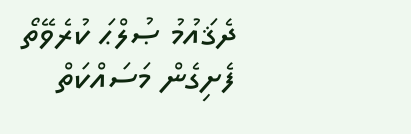ދެޤައުމު ޞުލްޙަ ކުރެވޭތޯ ފެށިގެން މަސައްކަތް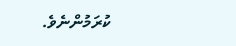ކުރަމުންނެވެ.